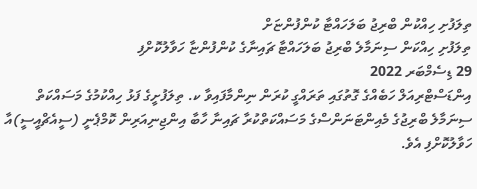ތިލަފުށި ހިއްކުން ބްރިޖު ބަލަހައްޓާ ކުންފުންޏަށް
ތިލަފުށި ހިއްކަން ސިނަމާލެ ބްރިޖު ބަލަހައްޓާ ޗައިނާގެ ކުންފުންޏާ ހަވާލުކޮށްފި
29 ޑިސެމްބަރ 2022
އިންޑަސްޓްރިއަލް ހަބެއްގެ ގޮތުގައި ތަރައްގީ ކުރަން ނިންމާފައިވާ ކ. ތިލަފުށީގެ ފަޅު ހިއްކުމުގެ މަސައްކަތް ސިނަމާލެ ބްރިޖުގެ މެއިންޓަނަންސްގެ މަސައްކަތްކުރާ ޗައިނާ ހާބާ އިންޖިނިއަރިން ކޮމްޕެނީ (ސީއެޗްއީސީ)އާ ހަވާލުކޮށްފި އެވެ.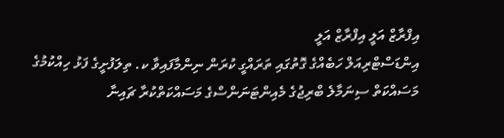އިފްރާޒް އަލީ އިފްރާޒް އަލީ
އިންޑަސްޓްރިއަލް ހަބެއްގެ ގޮތުގައި ތަރައްގީ ކުރަން ނިންމާފައިވާ ކ. ތިލަފުށީގެ ފަޅު ހިއްކުމުގެ މަސައްކަތް ސިނަމާލެ ބްރިޖުގެ މެއިންޓަނަންސްގެ މަސައްކަތްކުރާ ޗައިނާ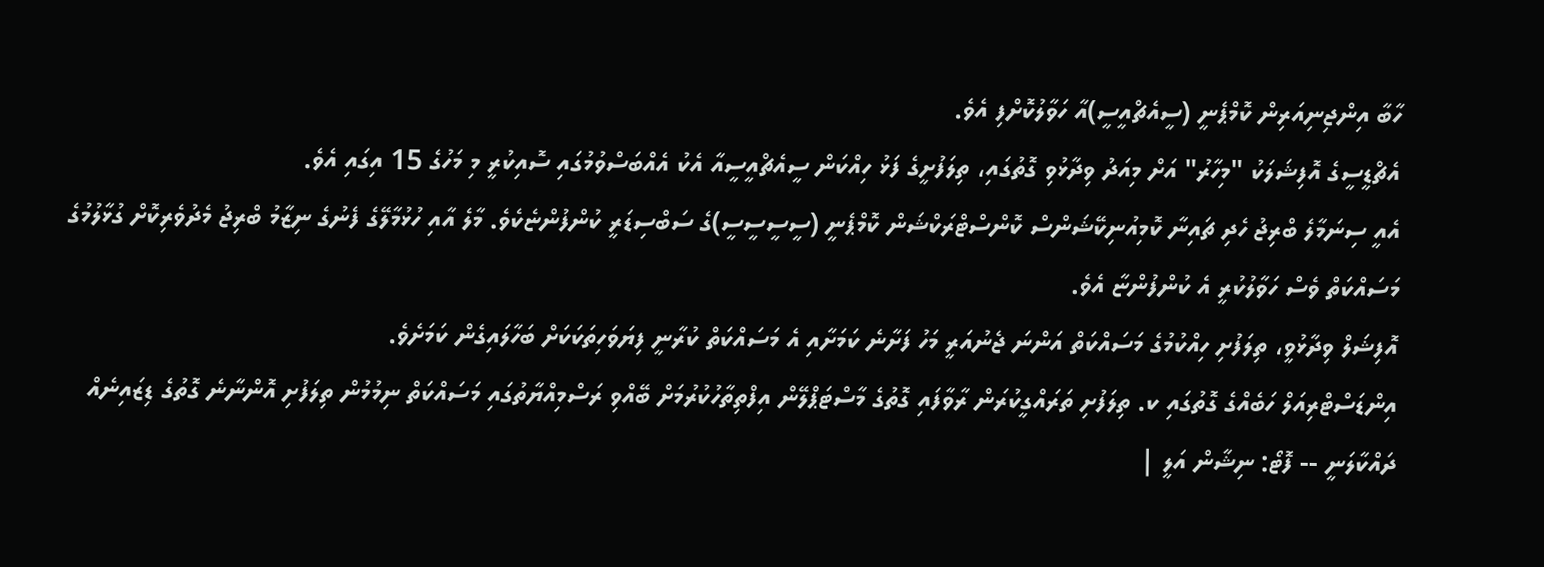ހާބާ އިންޖިނިއަރިން ކޮމްޕެނީ (ސީއެޗްއީސީ)އާ ހަވާލުކޮށްފި އެވެ.
އެޗްޑީސީގެ އޮފިޝަލަކު "މިހާރު" އަށް މިއަދު ވިދާޅުވި ގޮތުގައި، ތިލަފުށީގެ ފަޅު ހިއްކަން ސީއެޗްއީސީއާ އެކު އެއްބަސްވުމުގައި ސޮއިކުރީ މި މަހުގެ 15 އިގައި އެވެ.
އެއީ ސިނަމާލެ ބްރިޖު ހެދި ޗައިނާ ކޮމިއުނިކޭޝަންސް ކޮންސްޓްރަކްޝަން ކޮމްޕެނީ (ސީސީސީސީ)ގެ ސަބްސިޑަރީ ކުންފުންޏެކެވެ. މާލެ އާއި ހުޅުމާލޭގެ ފެނުގެ ނިޒާމު ބްރިޖު މެދުވެރިކޮށް ގުޅާލުމުގެ މަސައްކަތް ވެސް ހަވާލުކުރީ އެ ކުންފުންޏާ އެވެ.
އޮފިޝަލް ވިދާޅުވީ، ތިލަފުށި ހިއްކުމުގެ މަސައްކަތް އަންނަ ޖެނުއަރީ މަހު ފަށާނެ ކަމަށާއި އެ މަސައްކަތް ކުރާނީ ފިޔަވަހިތަކަކަށް ބަހާލައިގެން ކަމަށެވެ.
އިންޑަސްޓްރިއަލް ހަބެއްގެ ގޮތުގައި ކ. ތިލަފުށި ތަރައްގީކުރަން ރާވާފައި ގޮތުގެ މާސްޓަޕްލޭން އިފްތިތާހުކުރުމަށް ބޭއްވި ރަސްމިއްޔާތުގައި މަސައްކަތް ނިމުމުން ތިލަފުށި އޮންނާނެ ގޮތުގެ ޑިޒައިނެއް ދައްކާލަނީ -- ފޮޓޯ: ނިޝާން އަލީ |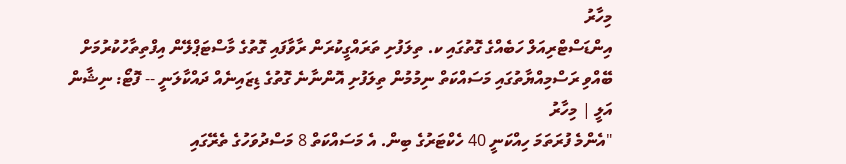މިހާރު
އިންޑަސްޓްރިއަލް ހަބެއްގެ ގޮތުގައި ކ. ތިލަފުށި ތަރައްގީކުރަން ރާވާފައި ގޮތުގެ މާސްޓަޕްލޭން އިފްތިތާހުކުރުމަށް ބޭއްވި ރަސްމިއްޔާތުގައި މަސައްކަތް ނިމުމުން ތިލަފުށި އޮންނާނެ ގޮތުގެ ޑިޒައިނެއް ދައްކާލަނީ -- ފޮޓޯ: ނިޝާން އަލީ | މިހާރު
"އެންމެ ފުރަތަމަ ހިއްކަނީ 40 ހެކްޓަރުގެ ބިން. އެ މަސައްކަތް 8 މަސްދުވަހުގެ ތެރޭގައި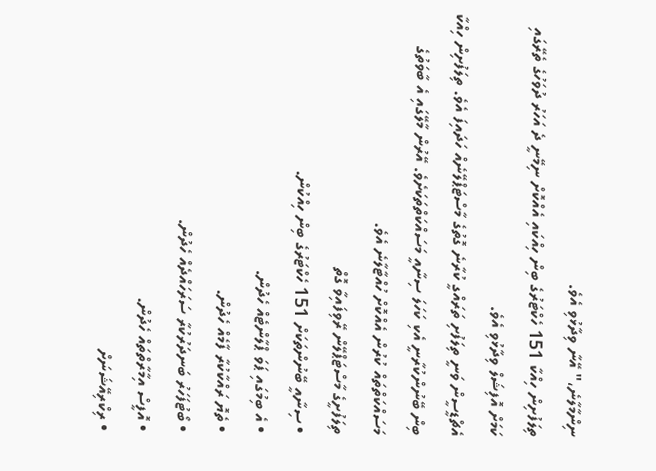ނިންމާލާނެ،" އޭނާ ވިދާޅުވި އެވެ.
ތިލަފުށިން ހިއްކާ 151 ހެކްޓަރުގެ ބިން ހިއްކައި އެއްކޮށް ނިމޭނީ ދެ އަހަރު ދުވަހުގެ ތެރޭގައި ކަމަށް އޮފިޝަލް ވިދާޅުވި އެވެ.
އެޗްޑީސީން ވަނީ ތިލަފުށި ތަރައްގީ ކުރާނެ ގޮތުގެ މާސްޓަޕްލޭނެއް ހަދައިފަ އެވެ. ތިލަފުށިން ހިއްކާ ބިން ބޭނުންކުރާނީ އެކި ކަހަލަ ސިނާއީ މަސައްކަތްތަކަށެވެ. އޭރުން މާލޭގައި އެ ބާވަތުގެ މަސައްކަތްތައް ކުރުން އެއްކޮށް ހުއްޓާލާނެ އެވެ.
ތިލަފުށީގެ މާސްޓަޕްލޭން ރޭވިފައިވާ ގޮތް
• ސިނާއީ ބޭނުންތަކަށް 151 ހެކްޓަރުގެ ބިން ހިއްކުން.
• އެ ބިމުގައި ޕަވަ ޕްލާންޓެއް ހެދުން.
• ތެޔޮ ރައްކާކުރާ ފާމެއް ހެދުން.
• ބޯޓުފަހަރު ބަނދަރުކުރާ ސަރަހައްދެއް ހެދުން.
• އޮފީސް އިމާރާތްތައް ހެދުން.
• ރިކްރިއޭޝަނަށް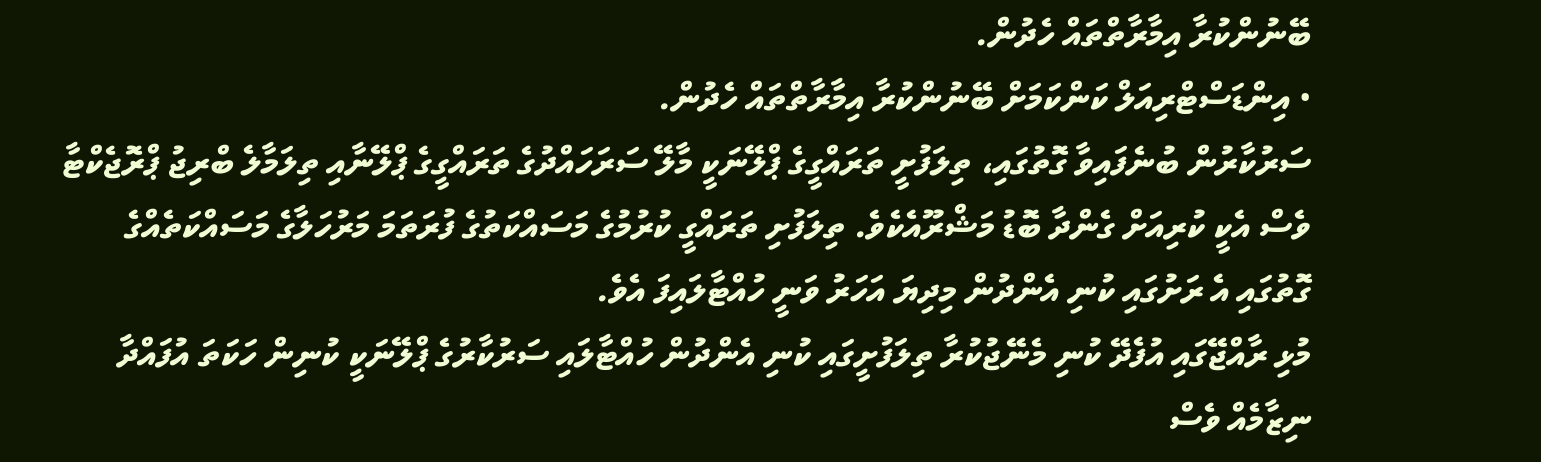ބޭނުންކުރާ އިމާރާތްތައް ހެދުން.
• އިންޑަސްޓްރިއަލް ކަންކަމަށް ބޭނުންކުރާ އިމާރާތްތައް ހެދުން.
ސަރުކާރުން ބުނެފައިވާ ގޮތުގައި، ތިލަފުށީ ތަރައްގީގެ ޕްލޭނަކީ މާލޭ ސަރަހައްދުގެ ތަރައްގީގެ ޕްލޭނާއި ތިލަމާލެ ބްރިޖު ޕްރޮޖެކްޓާ ވެސް އެކީ ކުރިއަށް ގެންދާ ބޮޑު މަޝްރޫއެކެވެ. ތިލަފުށި ތަރައްގީ ކުރުމުގެ މަސައްކަތުގެ ފުރަތަމަ މަރުހަލާގެ މަސައްކަތެއްގެ ގޮތުގައި އެ ރަށުގައި ކުނި އެންދުން މިދިޔަ އަހަރު ވަނީ ހުއްޓާލައިފަ އެވެ.
މުޅި ރާއްޖޭގައި އުފެދޭ ކުނި މެނޭޖުކުރާ ތިލަފުށީގައި ކުނި އެންދުން ހުއްޓާލައި ސަރުކާރުގެ ޕްލޭނަކީ ކުނިން ހަކަތަ އުފައްދާ ނިޒާމެއް ވެސް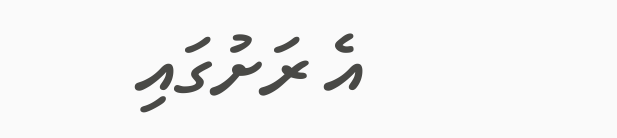އެ ރަށުގައި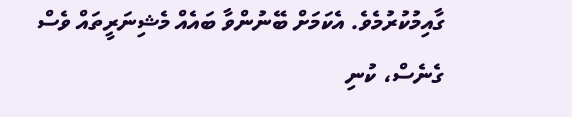ގާއިމުކުރުމެވެ. އެކަމަށް ބޭނުންވާ ބައެއް މެޝިނަރީތައް ވެސް ގެނެސް، ކުނި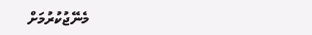މެނޭޖުކުރުމަށް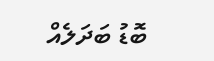ބޮޑު ބަދަލެއް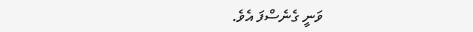ވަނީ ގެނެސްފަ އެވެ.